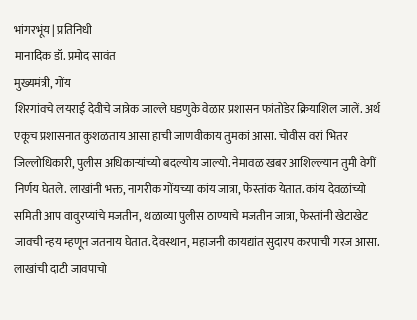भांगरभूंय | प्रतिनिधी
मानादिक डॉ. प्रमोद सावंत
मुख्यमंत्री, गोंय
शिरगांवचे लयराई देवीचे जात्रेक जाल्ले घडणुके वेळार प्रशासन फांतोडेर क्रियाशिल जालें. अर्थ एकूच प्रशासनात कुशळताय आसा हाची जाणवीकाय तुमकां आसा. चोवीस वरां भितर जिल्लोधिकारी, पुलीस अधिकाऱ्यांच्यो बदल्योय जाल्यो. नेमावळ खबर आशिल्ल्यान तुमी वेगीं निर्णय घेतले. लाखांनी भक्त, नागरीक गोंयच्या कांय जात्रा, फेस्तांक येतात. कांय देवळांच्यो समिती आप वावुरप्यांचे मजतीन, थळाव्या पुलीस ठाण्याचे मजतीन जात्रा, फेस्तांनी खेटाखेट जावची न्हय म्हणून जतनाय घेतात. देवस्थान, महाजनी कायद्यांत सुदारप करपाची गरज आसा. लाखांची दाटी जावपाचो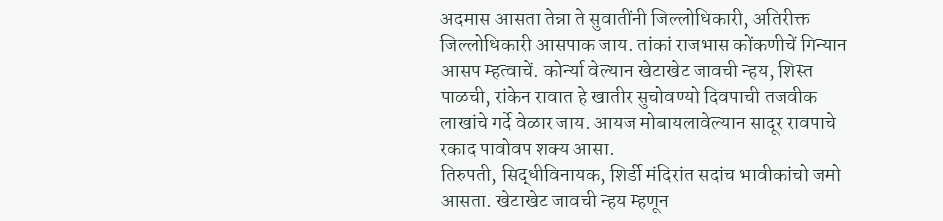अदमास आसता तेन्ना ते सुवातींनी जिल्लोधिकारी, अतिरीक्त जिल्लोधिकारी आसपाक जाय. तांकां राजभास कोंकणीचें गिन्यान आसप म्हत्वाचें. कोर्न्या वेल्यान खेटाखेट जावची न्हय, शिस्त पाळची, रांकेन रावात हे खातीर सुचोवण्यो दिवपाची तजवीक लाखांचे गर्दे वेळार जाय. आयज मोबायलावेल्यान सादूर रावपाचे रकाद पावोवप शक्य आसा.
तिरुपती, सिद्धीविनायक, शिर्डी मंदिरांत सदांच भावीकांचो जमो आसता. खेटाखेट जावची न्हय म्हणून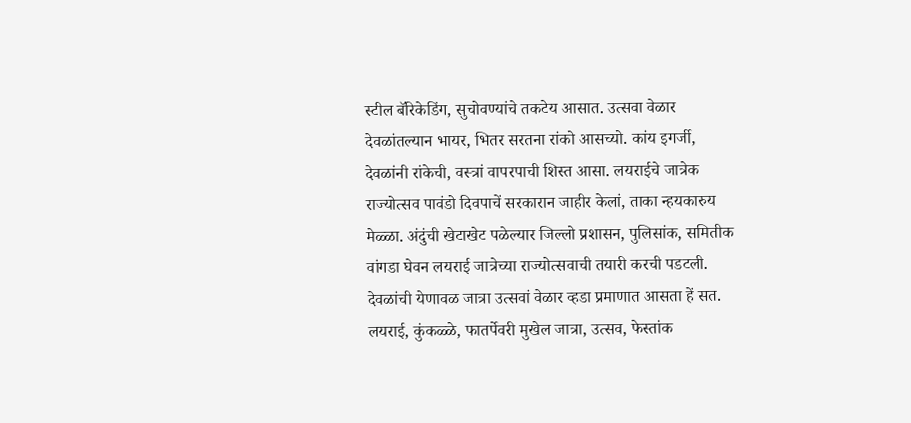स्टील बॅरिकेडिंग, सुचोवण्यांचे तकटेय आसात. उत्सवा वेळार देवळांतल्यान भायर, भितर सरतना रांको आसच्यो. कांय इगर्जी, देवळांनी रांकेची, वस्त्रां वापरपाची शिस्त आसा. लयराईचे जात्रेक राज्योत्सव पावंडो दिवपाचें सरकारान जाहीर केलां, ताका न्हयकारुय मेळ्ळा. अंदुंची खेटाखेट पळेल्यार जिल्लो प्रशासन, पुलिसांक, समितीक वांगडा घेवन लयराई जात्रेच्या राज्योत्सवाची तयारी करची पडटली.
देवळांची येणावळ जात्रा उत्सवां वेळार व्हडा प्रमाणात आसता हें सत. लयराई, कुंकळ्ळे, फातर्पेवरी मुखेल जात्रा, उत्सव, फेस्तांक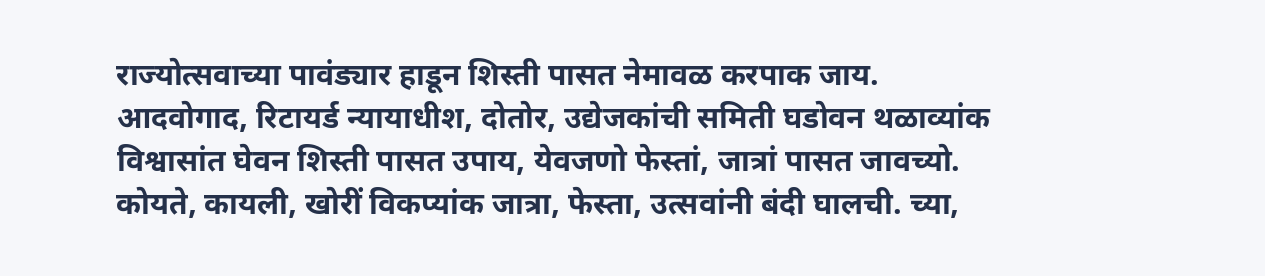राज्योत्सवाच्या पावंड्यार हाडून शिस्ती पासत नेमावळ करपाक जाय. आदवोगाद, रिटायर्ड न्यायाधीश, दोतोर, उद्येजकांची समिती घडोवन थळाव्यांक विश्वासांत घेवन शिस्ती पासत उपाय, येवजणो फेस्तां, जात्रां पासत जावच्यो.
कोयते, कायली, खोरीं विकप्यांक जात्रा, फेस्ता, उत्सवांनी बंदी घालची. च्या,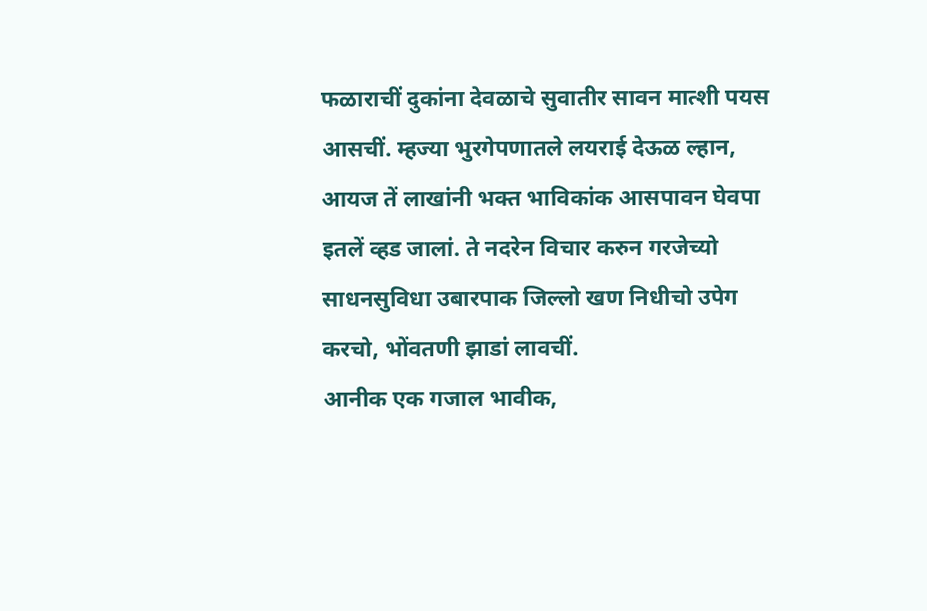फळाराचीं दुकांना देवळाचे सुवातीर सावन मात्शी पयस आसचीं. म्हज्या भुरगेपणातले लयराई देऊळ ल्हान, आयज तें लाखांनी भक्त भाविकांक आसपावन घेवपा इतलें व्हड जालां. ते नदरेन विचार करुन गरजेच्यो साधनसुविधा उबारपाक जिल्लो खण निधीचो उपेग करचो, भोंवतणी झाडां लावचीं.
आनीक एक गजाल भावीक,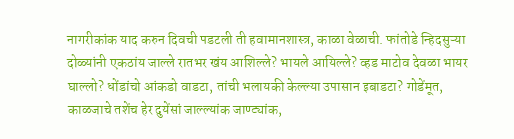नागरीकांक याद करुन दिवची पडटली ती हवामानशास्त्र, काळा वेळाची. फांतोडे न्हिदसुऱ्या दोळ्यांनी एकठांय जाल्ले रातभर खंय आशिल्ले? भायले आयिल्ले? व्हड माटोव देवळा भायर घाल्लो? धोंडांचो आंकडो वाडटा, तांची भलायकी केल्ल्या उपासान इबाडटा? गोडेंमूत, काळजाचे तशेंच हेर दुयेंसां जाल्ल्यांक जाण्ट्यांक,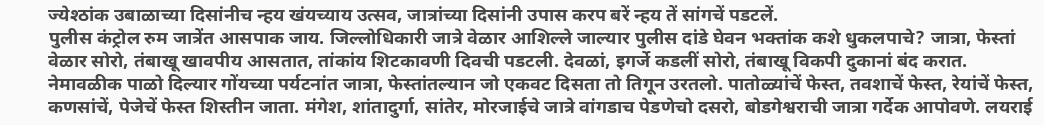ज्येश्ठांक उबाळाच्या दिसांनीच न्हय खंयच्याय उत्सव, जात्रांच्या दिसांनी उपास करप बरें न्हय तें सांगचें पडटलें.
पुलीस कंट्रोल रुम जात्रेंत आसपाक जाय. जिल्लोधिकारी जात्रे वेळार आशिल्ले जाल्यार पुलीस दांडे घेवन भक्तांक कशे धुकलपाचे? जात्रा, फेस्तां वेळार सोरो, तंबाखू खावपीय आसतात, तांकांय शिटकावणी दिवची पडटली. देवळां, इगर्जे कडलीं सोरो, तंबाखू विकपी दुकानां बंद करात. नेमावळीक पाळो दिल्यार गोंयच्या पर्यटनांत जात्रा, फेस्तांतल्यान जो एकवट दिसता तो तिगून उरतलो. पातोळ्यांचें फेस्त, तवशाचें फेस्त, रेयांचें फेस्त, कणसांचें, पेजेचें फेस्त शिस्तीन जाता. मंगेश, शांतादुर्गा, सांतेर, मोरजाईचे जात्रे वांगडाच पेडणेचो दसरो, बोडगेश्वराची जात्रा गर्देक आपोवणे. लयराई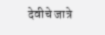देवीचे जात्रे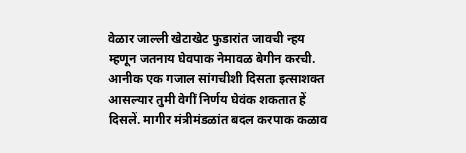वेळार जाल्ली खेटाखेट फुडारांत जावची न्हय म्हणून जतनाय घेवपाक नेमावळ बेगीन करची.
आनीक एक गजाल सांगचीशी दिसता इत्साशक्त आसल्यार तुमी वेगीं निर्णय घेवंक शकतात हें दिसलें. मागीर मंत्रीमंडळांत बदल करपाक कळाव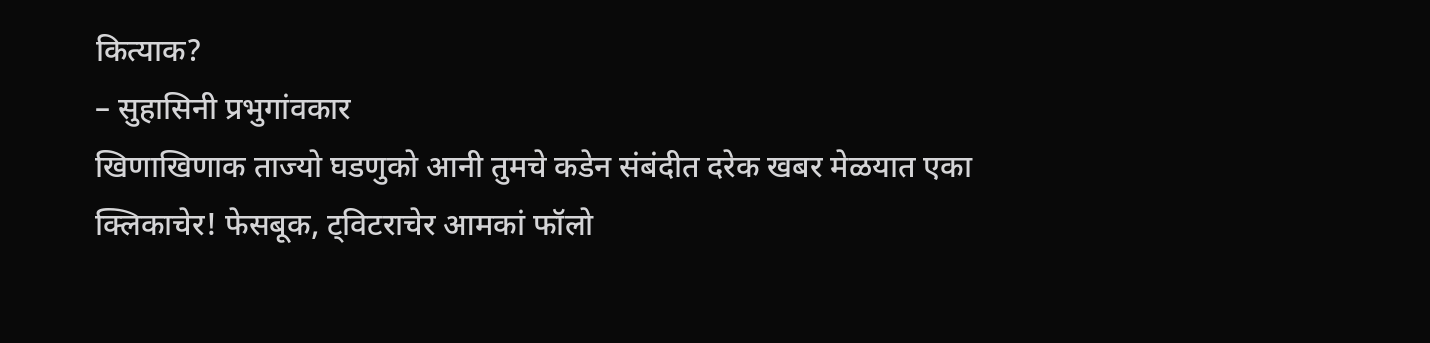कित्याक?
– सुहासिनी प्रभुगांवकार
खिणाखिणाक ताज्यो घडणुको आनी तुमचे कडेन संबंदीत दरेक खबर मेळयात एका क्लिकाचेर! फेसबूक, ट्विटराचेर आमकां फॉलो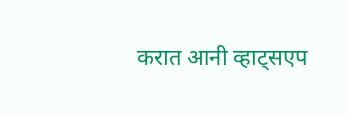करात आनी व्हाट्सएप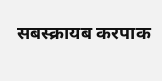सबस्क्रायब करपाक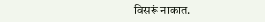विसरूं नाकात.